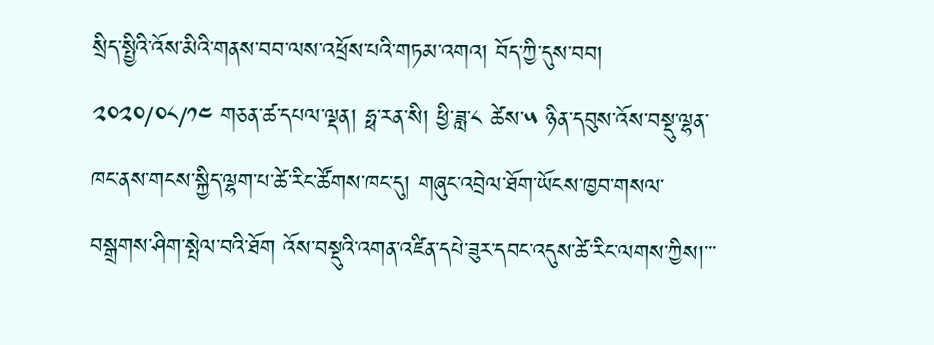སྲིད་སྤྱིའི་འོས་མིའི་གནས་བབ་ལས་འཕྲོས་པའི་གཏམ་འགའ། བོད་ཀྱི་དུས་བབ། ༢༠༢༠/༠༨/༡༤ གཅན་ཚ་དཔལ་ལྡན། ཧྥ་རན་སི། ཕྱི་ཟླ་༨ ཚེས་༥ ཉིན་དབུས་འོས་བསྡུ་ལྷན་ཁང་ནས་གངས་སྐྱིད་ལྷག་པ་ཚེ་རིང་ཚོགས་ཁང་དུ། གཞུང་འབྲེལ་ཐོག་ཡོངས་ཁྱབ་གསལ་བསྒྲགས་ཤིག་སྤེལ་བའི་ཐོག འོས་བསྡུའི་འགན་འཛིན་དཔེ་ཟུར་དབང་འདུས་ཚེ་རིང་ལགས་ཀྱིས།་་་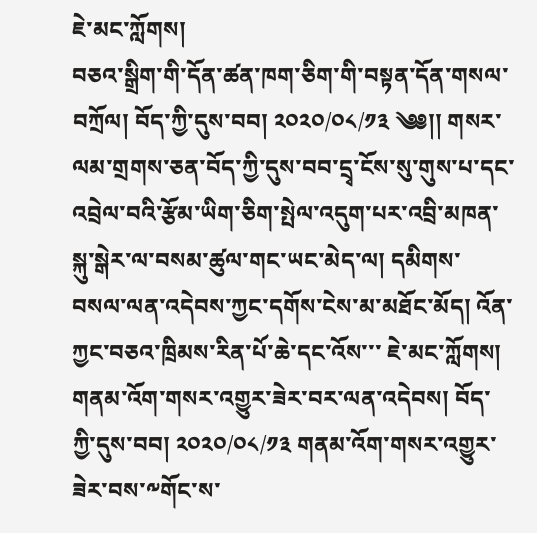ཇེ་མང་ཀློགས།
བཅའ་སྒྲིག་གི་དོན་ཚན་ཁག་ཅིག་གི་བསྟན་དོན་གསལ་བཀྲོལ། བོད་ཀྱི་དུས་བབ། ༢༠༢༠/༠༨/༡༣ ༄༅།། གསར་ལམ་གྲགས་ཅན་བོད་ཀྱི་དུས་བབ་དྲྭ་ངོས་སུ་གུས་པ་དང་འབྲེལ་བའི་རྩོམ་ཡིག་ཅིག་སྤེལ་འདུག་པར་འབྲི་མཁན་སྐུ་སྒེར་ལ་བསམ་ཚུལ་གང་ཡང་མེད་ལ། དམིགས་བསལ་ལན་འདེབས་ཀྱང་དགོས་ངེས་མ་མཐོང་མོད། འོན་ཀྱང་བཅའ་ཁྲིམས་རིན་པོ་ཆེ་དང་འོས་་་ ཇེ་མང་ཀློགས།
གནམ་འོག་གསར་འགྱུར་ཟེར་བར་ལན་འདེབས། བོད་ཀྱི་དུས་བབ། ༢༠༢༠/༠༨/༡༣ གནམ་འོག་གསར་འགྱུར་ཟེར་བས་༸གོང་ས་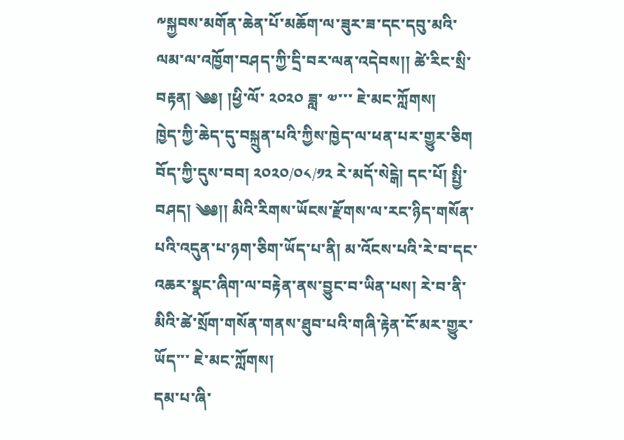༸སྐྱབས་མགོན་ཆེན་པོ་མཆོག་ལ་ཟུར་ཟ་དང་དབུ་མའི་ལམ་ལ་འཁྱོག་བཤད་ཀྱི་དྲི་བར་ལན་འདེབས།། ཚེ་རིང་སྲི་བརྟན། ༄༅། །ཕྱི་ལོ་ ༢༠༢༠ ཟླ་ ༧་་་ ཇེ་མང་ཀློགས།
ཁྱེད་ཀྱི་ཆེད་དུ་བསྐྲུན་པའི་ཀྱིས་ཁྱེད་ལ་ཕན་པར་གྱུར་ཅིག བོད་ཀྱི་དུས་བབ། ༢༠༢༠/༠༨/༡༢ རེ་མདོ་སེངྒེ། དང་པོ། སྤྱི་བཤད། ༄༅།། མིའི་རིགས་ཡོངས་རྫོགས་ལ་རང་ཉིད་གསོན་པའི་འདུན་པ་ཉག་ཅིག་ཡོད་པ་ནི། མ་འོངས་པའི་རེ་བ་དང་འཆར་སྣང་ཞིག་ལ་བརྟེན་ནས་བྱུང་བ་ཡིན་པས། རེ་བ་ནི་མིའི་ཚེ་སྲོག་གསོན་གནས་ཐུབ་པའི་གཞི་རྟེན་ངོ་མར་གྱུར་ཡོད་་་ ཇེ་མང་ཀློགས།
དམ་པ་ཞི་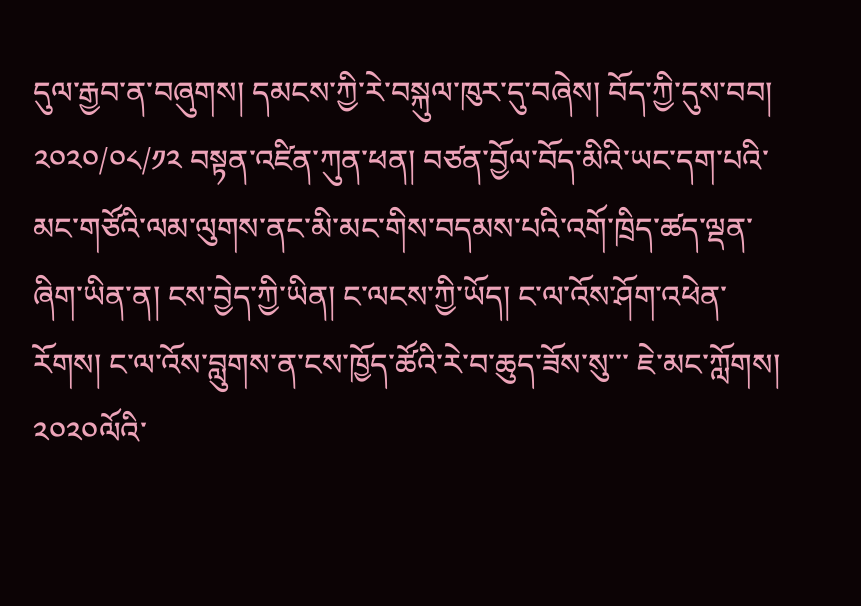དུལ་རྒྱབ་ན་བཞུགས། དམངས་ཀྱི་རེ་བསྐུལ་ཁུར་དུ་བཞེས། བོད་ཀྱི་དུས་བབ། ༢༠༢༠/༠༨/༡༢ བསྟན་འཛིན་ཀུན་ཕན། བཙན་བྱོལ་བོད་མིའི་ཡང་དག་པའི་མང་གཙོའི་ལམ་ལུགས་ནང་མི་མང་གིས་བདམས་པའི་འགོ་ཁྲིད་ཚད་ལྡན་ཞིག་ཡིན་ན། ངས་བྱེད་ཀྱི་ཡིན། ང་ལངས་ཀྱི་ཡོད། ང་ལ་འོས་ཤོག་འཕེན་རོགས། ང་ལ་འོས་བླུགས་ན་ངས་ཁྱོད་ཚོའི་རེ་བ་ཆུད་ཟོས་སུ་་་ ཇེ་མང་ཀློགས།
༢༠༢༠ལོའི་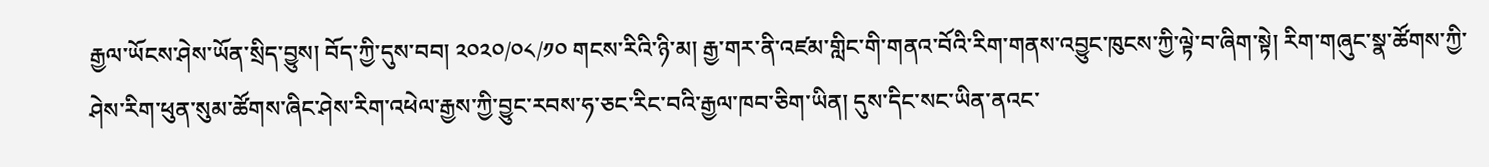རྒྱལ་ཡོངས་ཤེས་ཡོན་སྲིད་བྱུས། བོད་ཀྱི་དུས་བབ། ༢༠༢༠/༠༨/༡༠ གངས་རིའི་ཉི་མ། རྒྱ་གར་ནི་འཛམ་གླིང་གི་གནའ་བོའི་རིག་གནས་འབྱུང་ཁུངས་ཀྱི་ལྟེ་བ་ཞིག་སྟེ། རིག་གཞུང་སྣ་ཚོགས་ཀྱི་ཤེས་རིག་ཕུན་སུམ་ཚོགས་ཞིང་ཤེས་རིག་འཕེལ་རྒྱས་ཀྱི་བྱུང་རབས་ཧ་ཅང་རིང་བའི་རྒྱལ་ཁབ་ཅིག་ཡིན། དུས་དིང་སང་ཡིན་ནའང་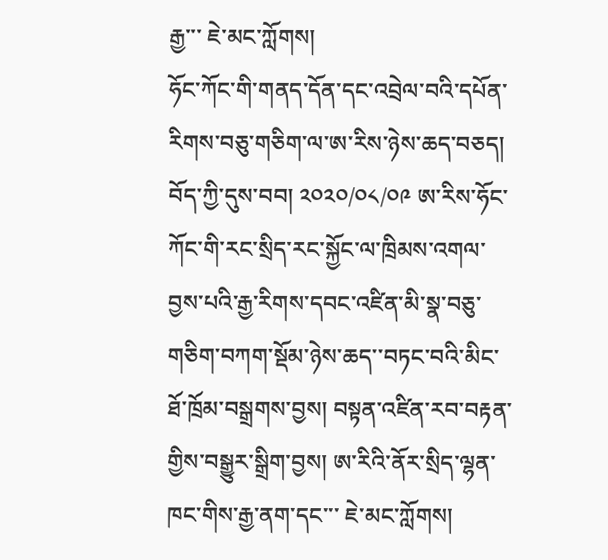རྒྱ་་་ ཇེ་མང་ཀློགས།
ཧོང་ཀོང་གི་གནད་དོན་དང་འབྲེལ་བའི་དཔོན་རིགས་བཅུ་གཅིག་ལ་ཨ་རིས་ཉེས་ཆད་བཅད། བོད་ཀྱི་དུས་བབ། ༢༠༢༠/༠༨/༠༩ ཨ་རིས་ཧོང་ཀོང་གི་རང་སྲིད་རང་སྐྱོང་ལ་ཁྲིམས་འགལ་བྱས་པའི་རྒྱ་རིགས་དབང་འཛིན་མི་སྣ་བཅུ་གཅིག་བཀག་སྡོམ་ཉེས་ཆད་་བཏང་བའི་མིང་ཐོ་ཁྲོམ་བསྒྲགས་བྱས། བསྟན་འཛིན་རབ་བརྟན་གྱིས་བསྒྱུར་སྒྲིག་བྱས། ཨ་རིའི་ནོར་སྲིད་ལྷན་ཁང་གིས་རྒྱ་ནག་དང་་་ ཇེ་མང་ཀློགས།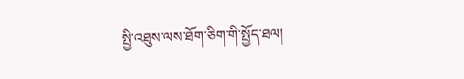སྤྱི་འཐུས་ལས་ཐོག་ཅིག་གི་སྤྱོད་ཐལ།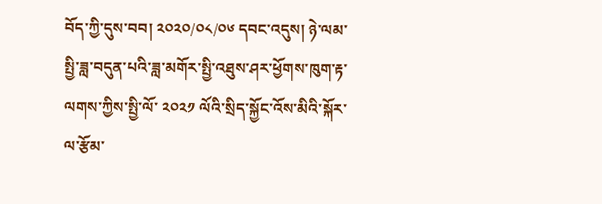བོད་ཀྱི་དུས་བབ། ༢༠༢༠/༠༨/༠༦ དབང་འདུས། ཉེ་ལམ་སྤྱི་ཟླ་བདུན་པའི་ཟླ་མགོར་སྤྱི་འཐུས་ཤར་ཕྱོགས་ཁུག་རྟ་ལགས་ཀྱིས་སྤྱི་ལོ་ ༢༠༢༡ ལོའི་སྲིད་སྐྱོང་འོས་མིའི་སྐོར་ལ་རྩོམ་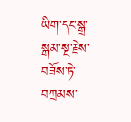ཡིག་དང་སྒྲ་སྒམ་སྔ་རྗེས་བཟོས་ཏེ་བཀྲམས་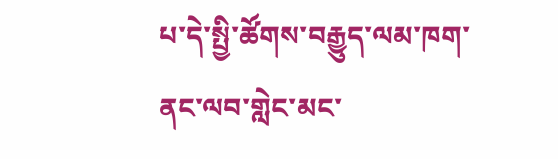པ་དེ་སྤྱི་ཚོགས་བརྒྱུད་ལམ་ཁག་ནང་ལབ་གླེང་མང་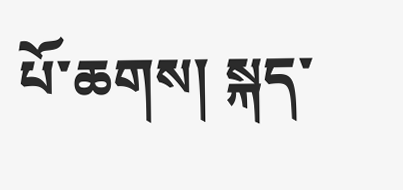པོ་ཆགས། སྐད་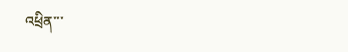འཕྲིན་་་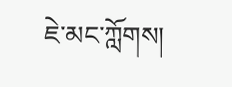ཇེ་མང་ཀློགས།